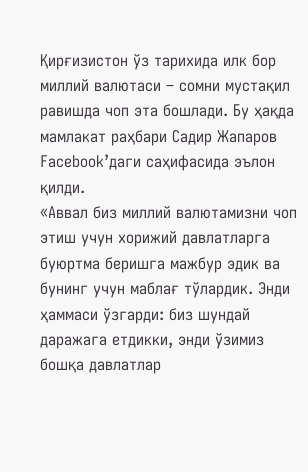Қирғизистон ўз тарихида илк бор миллий валютаси – сомни мустақил равишда чоп эта бошлади. Бу ҳақда мамлакат раҳбари Садир Жапаров Facebook’даги саҳифасида эълон қилди.
«Аввал биз миллий валютамизни чоп этиш учун хорижий давлатларга буюртма беришга мажбур эдик ва бунинг учун маблағ тўлардик. Энди ҳаммаси ўзгарди: биз шундай даражага етдикки, энди ўзимиз бошқа давлатлар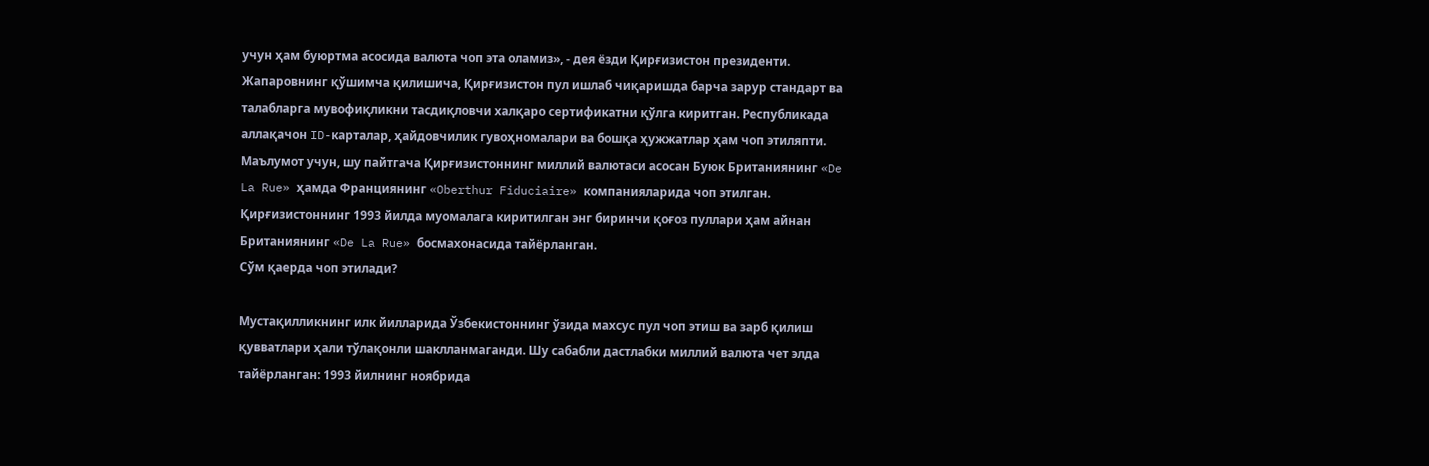учун ҳам буюртма асосида валюта чоп эта оламиз», - дея ёзди Қирғизистон президенти.
Жапаровнинг қўшимча қилишича, Қирғизистон пул ишлаб чиқаришда барча зарур стандарт ва талабларга мувофиқликни тасдиқловчи халқаро сертификатни қўлга киритган. Республикада аллақачон ID-карталар, ҳайдовчилик гувоҳномалари ва бошқа ҳужжатлар ҳам чоп этиляпти.
Маълумот учун, шу пайтгача Қирғизистоннинг миллий валютаси асосан Буюк Британиянинг «De La Rue» ҳамда Франциянинг «Oberthur Fiduciaire» компанияларида чоп этилган. Қирғизистоннинг 1993 йилда муомалага киритилган энг биринчи қоғоз пуллари ҳам айнан Британиянинг «De La Rue» босмахонасида тайёрланган.
Сўм қаерда чоп этилади?

Мустақилликнинг илк йилларида Ўзбекистоннинг ўзида махсус пул чоп этиш ва зарб қилиш қувватлари ҳали тўлақонли шаклланмаганди. Шу сабабли дастлабки миллий валюта чет элда тайёрланган: 1993 йилнинг ноябрида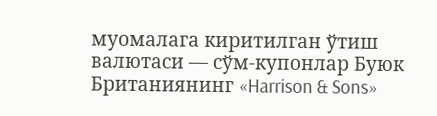муомалага киритилган ўтиш валютаси — сўм-купонлар Буюк Британиянинг «Harrison & Sons»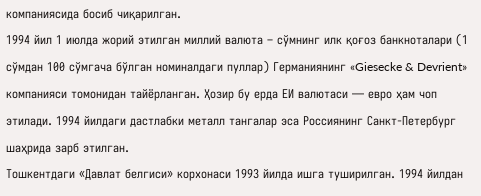компаниясида босиб чиқарилган.
1994 йил 1 июлда жорий этилган миллий валюта – сўмнинг илк қоғоз банкноталари (1 сўмдан 100 сўмгача бўлган номиналдаги пуллар) Германиянинг «Giesecke & Devrient» компанияси томонидан тайёрланган. Ҳозир бу ерда ЕИ валютаси — евро ҳам чоп этилади. 1994 йилдаги дастлабки металл тангалар эса Россиянинг Санкт-Петербург шаҳрида зарб этилган.
Тошкентдаги «Давлат белгиси» корхонаси 1993 йилда ишга туширилган. 1994 йилдан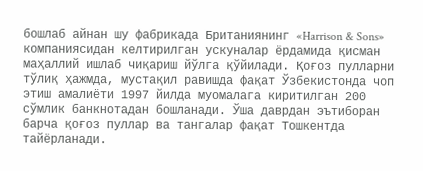бошлаб айнан шу фабрикада Британиянинг «Harrison & Sons» компаниясидан келтирилган ускуналар ёрдамида қисман маҳаллий ишлаб чиқариш йўлга қўйилади. Қоғоз пулларни тўлиқ ҳажмда, мустақил равишда фақат Ўзбекистонда чоп этиш амалиёти 1997 йилда муомалага киритилган 200 сўмлик банкнотадан бошланади. Ўша даврдан эътиборан барча қоғоз пуллар ва тангалар фақат Тошкентда тайёрланади.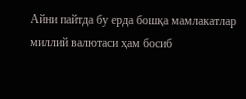Айни пайтда бу ерда бошқа мамлакатлар миллий валютаси ҳам босиб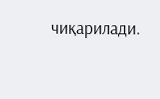чиқарилади.